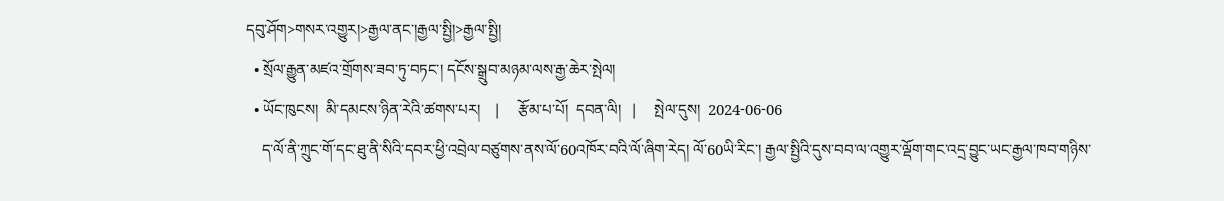དབུ་ཤོག>གསར་འགྱུར།>རྒྱལ་ནང་།རྒྱལ་སྤྱི།>རྒྱལ་སྤྱི།
  • སྲོལ་རྒྱུན་མཛའ་གྲོགས་ཟབ་ཏུ་བཏང་། དངོས་སྒྲུབ་མཉམ་ལས་རྒྱ་ཆེར་སྤེལ།
  • ཡོང་ཁུངས།  མི་དམངས་ཉིན་རེའི་ཚགས་པར།    |     རྩོམ་པ་པོ།  དབན་ལི།   |     སྤེལ་དུས།  2024-06-06
    ད་ལོ་ནི་ཀྲུང་གོ་དང་ཐུ་ནི་སིའི་དབར་ཕྱི་འབྲེལ་བཙུགས་ནས་ལོ་60འཁོར་བའི་ལོ་ཞིག་རེད། ལོ་60ཡི་རིང་། རྒྱལ་སྤྱིའི་དུས་བབ་ལ་འགྱུར་ལྡོག་གང་འདྲ་བྱུང་ཡང་རྒྱལ་ཁབ་གཉིས་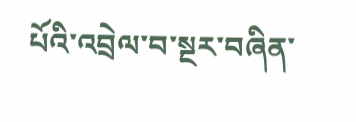པོའི་འབྲེལ་བ་སྔར་བཞིན་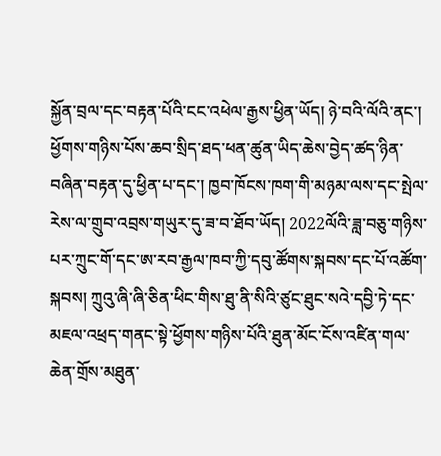སྐྱོན་བྲལ་དང་བརྟན་པོའི་ངང་འཕེལ་རྒྱས་ཕྱིན་ཡོད། ཉེ་བའི་ལོའི་ནང་། ཕྱོགས་གཉིས་པོས་ཆབ་སྲིད་ཐད་ཕན་ཚུན་ཡིད་ཆེས་བྱེད་ཚད་ཉིན་བཞིན་བརྟན་དུ་ཕྱིན་པ་དང་། ཁྱབ་ཁོངས་ཁག་གི་མཉམ་ལས་དང་སྤེལ་རེས་ལ་གྲུབ་འབྲས་གཡུར་དུ་ཟ་བ་ཐོབ་ཡོད། 2022ལོའི་ཟླ་བཅུ་གཉིས་པར་ཀྲུང་གོ་དང་ཨ་རབ་རྒྱལ་ཁབ་ཀྱི་དབུ་ཚོགས་སྐབས་དང་པོ་འཚོག་སྐབས། ཀྲུའུ་ཞི་ཞི་ཅིན་ཕིང་གིས་ཐུ་ནི་སིའི་ཙུང་ཐུང་སའེ་དབྱི་ཏེ་དང་མཇལ་འཕྲད་གནང་སྟེ་ཕྱོགས་གཉིས་པོའི་ཐུན་མོང་ངོས་འཛིན་གལ་ཆེན་གྲོས་མཐུན་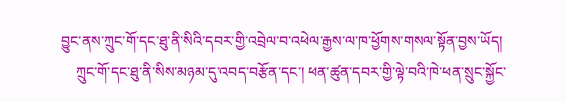བྱུང་ནས་ཀྲུང་གོ་དང་ཐུ་ནི་སིའི་དབར་གྱི་འབྲེལ་བ་འཕེལ་རྒྱས་ལ་ཁ་ཕྱོགས་གསལ་སྟོན་བྱས་ཡོད།
    ཀྲུང་གོ་དང་ཐུ་ནི་སིས་མཉམ་དུ་འབད་བརྩོན་དང་། ཕན་ཚུན་དབར་གྱི་ལྟེ་བའི་ཁེ་ཕན་སྲུང་སྐྱོང་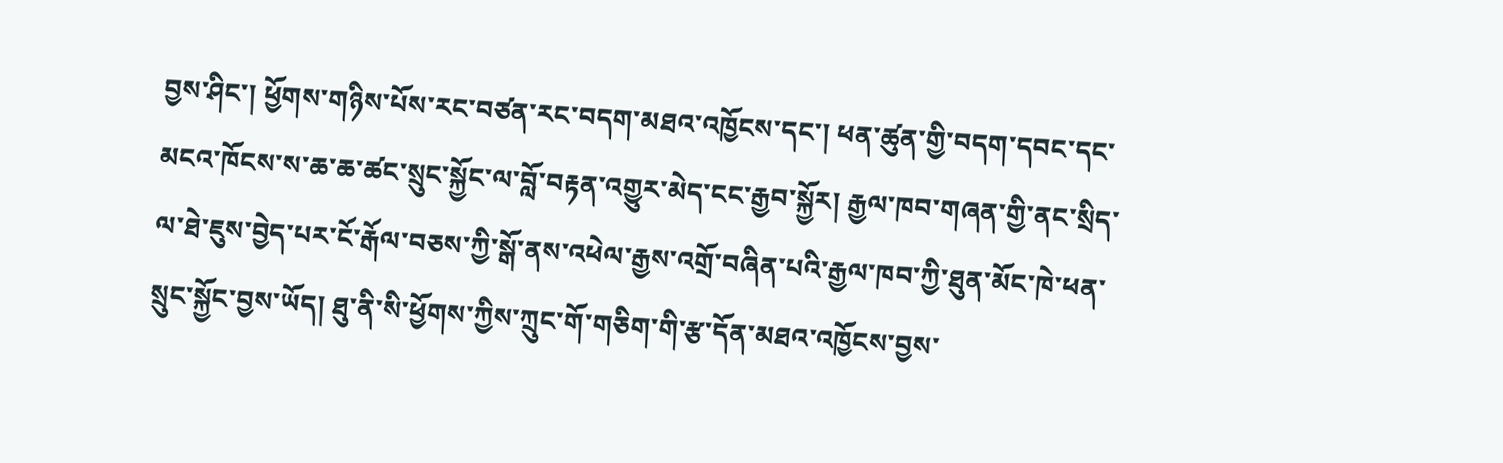བྱས་ཤིང་། ཕྱོགས་གཉིས་པོས་རང་བཙན་རང་བདག་མཐའ་འཁྱོངས་དང་། ཕན་ཚུན་གྱི་བདག་དབང་དང་མངའ་ཁོངས་ས་ཆ་ཆ་ཚང་སྲུང་སྐྱོང་ལ་བློ་བརྟན་འགྱུར་མེད་ངང་རྒྱབ་སྐྱོར། རྒྱལ་ཁབ་གཞན་གྱི་ནང་སྲིད་ལ་ཐེ་ཇུས་བྱེད་པར་ངོ་རྒོལ་བཅས་ཀྱི་སྒོ་ནས་འཕེལ་རྒྱས་འགྲོ་བཞིན་པའི་རྒྱལ་ཁབ་ཀྱི་ཐུན་མོང་ཁེ་ཕན་སྲུང་སྐྱོང་བྱས་ཡོད། ཐུ་ནི་སི་ཕྱོགས་ཀྱིས་ཀྲུང་གོ་གཅིག་གི་རྩ་དོན་མཐའ་འཁྱོངས་བྱས་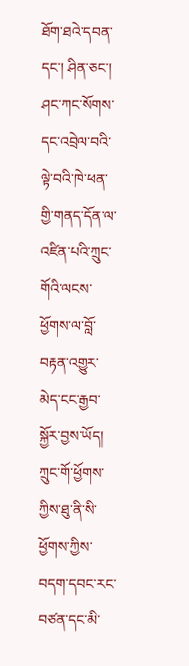ཐོག་ཐའེ་དབན་དང་། ཤིན་ཅང་། ཤང་ཀང་སོགས་དང་འབྲེལ་བའི་ལྟེ་བའི་ཁེ་ཕན་གྱི་གནད་དོན་ལ་འཛིན་པའི་ཀྲུང་གོའི་ལངས་ཕྱོགས་ལ་བློ་བརྟན་འགྱུར་མེད་ངང་རྒྱབ་སྐྱོར་བྱས་ཡོད། ཀྲུང་གོ་ཕྱོགས་ཀྱིས་ཐུ་ནི་སི་ཕྱོགས་ཀྱིས་བདག་དབང་རང་བཙན་དང་མི་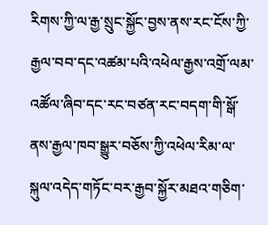རིགས་ཀྱི་ལ་རྒྱ་སྲུང་སྐྱོང་བྱས་ནས་རང་ངོས་ཀྱི་རྒྱལ་བབ་དང་འཚམ་པའི་འཕེལ་རྒྱས་འགྲོ་ལམ་འཚོལ་ཞིབ་དང་རང་བཙན་རང་བདག་གི་སྒོ་ནས་རྒྱལ་ཁབ་སྒྱུར་བཅོས་ཀྱི་འཕེལ་རིམ་ལ་སྐུལ་འདེད་གཏོང་བར་རྒྱབ་སྐྱོར་མཐའ་གཅིག་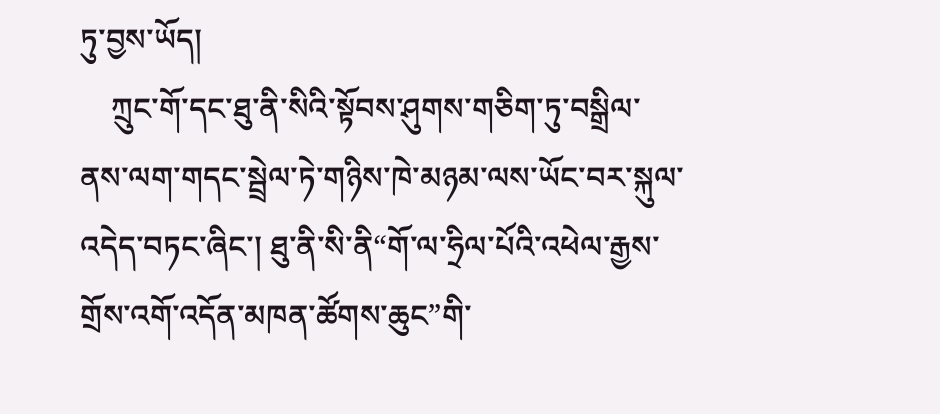ཏུ་བྱས་ཡོད།
    ཀྲུང་གོ་དང་ཐུ་ནི་སིའི་སྟོབས་ཤུགས་གཅིག་ཏུ་བསྒྲིལ་ནས་ལག་གདང་སྦྲེལ་ཏེ་གཉིས་ཁེ་མཉམ་ལས་ཡོང་བར་སྐུལ་འདེད་བཏང་ཞིང་། ཐུ་ནི་སི་ནི“གོ་ལ་ཧྲིལ་པོའི་འཕེལ་རྒྱས་གྲོས་འགོ་འདོན་མཁན་ཚོགས་ཆུང”གི་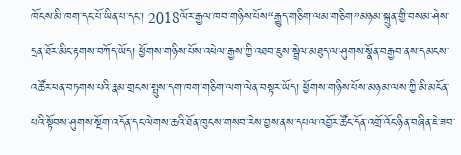ཁོངས་མི་ཁག་དང་པོ་ཡིན་པ་དང་། 2018ལོར་རྒྱལ་ཁབ་གཉིས་པོས“རྒྱུད་གཅིག་ལམ་གཅིག”མཉམ་སྐྲུན་གྱི་བསམ་ཤེས་དྲན་ཐོར་མིང་རྟགས་བཀོད་ཡོད། ཕྱོགས་གཉིས་པོས་འཕེལ་རྒྱས་ཀྱི་འཐབ་ཇུས་སྦྲེལ་མཐུད་ལ་ཤུགས་སྣོན་བརྒྱབ་ནས་དམངས་འཚོར་ཕན་བཏགས་པའི་རྣམ་གྲངས་སྤུས་དག་ཁག་གཅིག་ལག་ལེན་བསྟར་ཡོད། ཕྱོགས་གཉིས་པོས་མཉམ་ལས་ཀྱི་མི་མངོན་པའི་སྟོབས་ཤུགས་སྔོག་འདོན་དང་ལེགས་ཆའི་ཐོན་ཁུངས་གསབ་རེས་བྱས་ནས་དཔལ་འབྱོར་ཚོང་དོན་འགྲོ་འོང་ཉིན་བཞིན་ཇེ་ཟབ་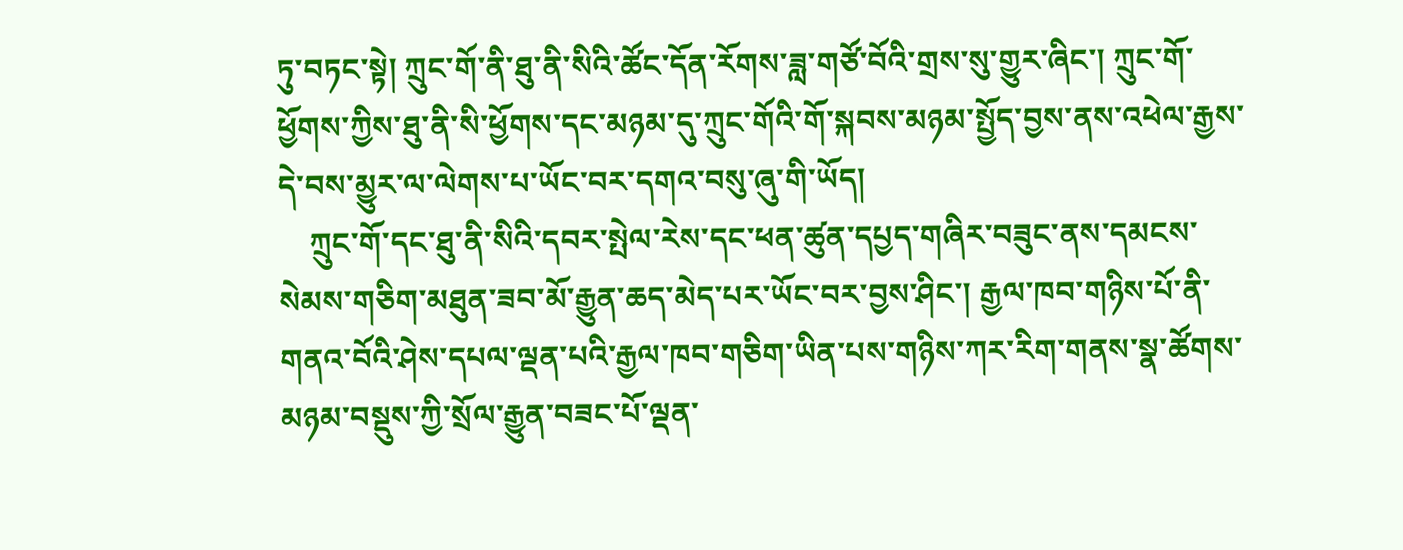ཏུ་བཏང་སྟེ། ཀྲུང་གོ་ནི་ཐུ་ནི་སིའི་ཚོང་དོན་རོགས་ཟླ་གཙོ་བོའི་གྲས་སུ་གྱུར་ཞིང་། ཀྲུང་གོ་ཕྱོགས་ཀྱིས་ཐུ་ནི་སི་ཕྱོགས་དང་མཉམ་དུ་ཀྲུང་གོའི་གོ་སྐབས་མཉམ་སྤྱོད་བྱས་ནས་འཕེལ་རྒྱས་དེ་བས་མྱུར་ལ་ལེགས་པ་ཡོང་བར་དགའ་བསུ་ཞུ་གི་ཡོད།
    ཀྲུང་གོ་དང་ཐུ་ནི་སིའི་དབར་སྤེལ་རེས་དང་ཕན་ཚུན་དཔྱད་གཞིར་བཟུང་ནས་དམངས་སེམས་གཅིག་མཐུན་ཟབ་མོ་རྒྱུན་ཆད་མེད་པར་ཡོང་བར་བྱས་ཤིང་། རྒྱལ་ཁབ་གཉིས་པོ་ནི་གནའ་བོའི་ཤེས་དཔལ་ལྡན་པའི་རྒྱལ་ཁབ་གཅིག་ཡིན་པས་གཉིས་ཀར་རིག་གནས་སྣ་ཚོགས་མཉམ་བསྡུས་ཀྱི་སྲོལ་རྒྱུན་བཟང་པོ་ལྡན་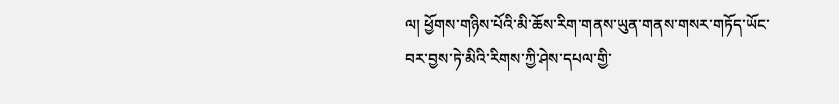ལ། ཕྱོགས་གཉིས་པོའི་མི་ཆོས་རིག་གནས་ཡུན་གནས་གསར་གཏོད་ཡོང་བར་བྱས་ཏེ་མིའི་རིགས་ཀྱི་ཤེས་དཔལ་གྱི་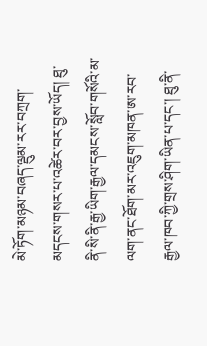མེ་ཏོག་མཉམ་བཞད་ལྡུམ་རར་བཀྲག་མདངས་གསར་པ་འཚེར་བར་བྱས་ཡོད། ཐུ་ནི་སི་ནི་རྒྱ་ཡིག་རྒྱལ་དམངས་སློབ་གསོའི་མ་ལག་ནང་ཐོག་མར་འཇུག་མཁན་ཨ་རབ་རྒྱལ་ཁབ་ཀྱི་གྲས་ཤིག་ཡིན་པ་དང་། ཐུ་ནི་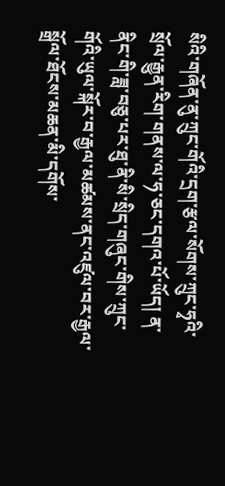སིའི་གཞོན་ནུ་ཀྲུང་གོའི་དྲག་རྩལ་སོགས་ཀྲུང་ཧྭའི་སྲོལ་རྒྱུན་རིག་གནས་ལ་ཧ་ཅང་དགའ་པོ་ཡོད། ན་ནིང་གི་ཟླ་བཅུ་པར་ཐུ་ནི་སི་སྲིད་གཞུང་གིས་ཀྲུང་གོའི་ཡུལ་སྐོར་བ་རྒྱལ་མཚམས་ནང་འཛུལ་བར་རྒྱལ་སྒྲོལ་ཐོངས་མཆན་མི་དགོས་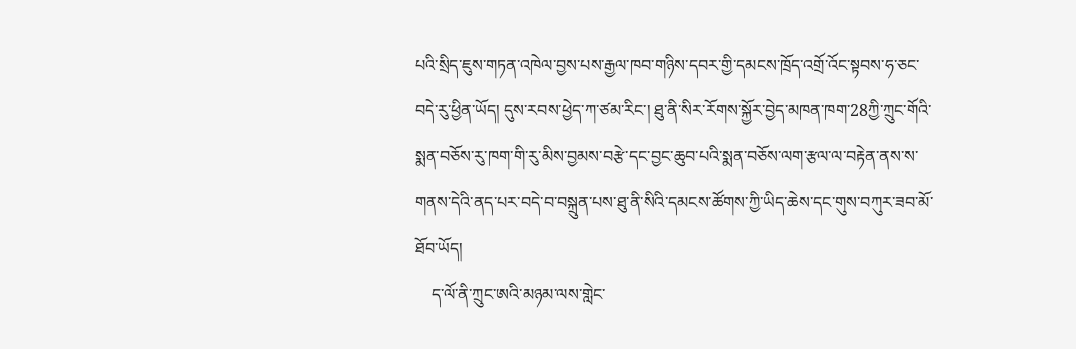པའི་སྲིད་ཇུས་གཏན་འཁེལ་བྱས་པས་རྒྱལ་ཁབ་གཉིས་དབར་གྱི་དམངས་ཁྲོད་འགྲོ་འོང་སྟབས་ཧ་ཅང་བདེ་རུ་ཕྱིན་ཡོད། དུས་རབས་ཕྱེད་ཀ་ཙམ་རིང་། ཐུ་ནི་སིར་རོགས་སྐྱོར་བྱེད་མཁན་ཁག་28ཀྱི་ཀྲུང་གོའི་སྨན་བཅོས་རུ་ཁག་གི་རུ་མིས་བྱམས་བརྩེ་དང་བྱང་ཆུབ་པའི་སྨན་བཅོས་ལག་རྩལ་ལ་བརྟེན་ནས་ས་གནས་དེའི་ནད་པར་བདེ་བ་བསྐྲུན་པས་ཐུ་ནི་སིའི་དམངས་ཚོགས་ཀྱི་ཡིད་ཆེས་དང་གུས་བཀུར་ཟབ་མོ་ཐོབ་ཡོད།
    ད་ལོ་ནི་ཀྲུང་ཨའི་མཉམ་ལས་གླེང་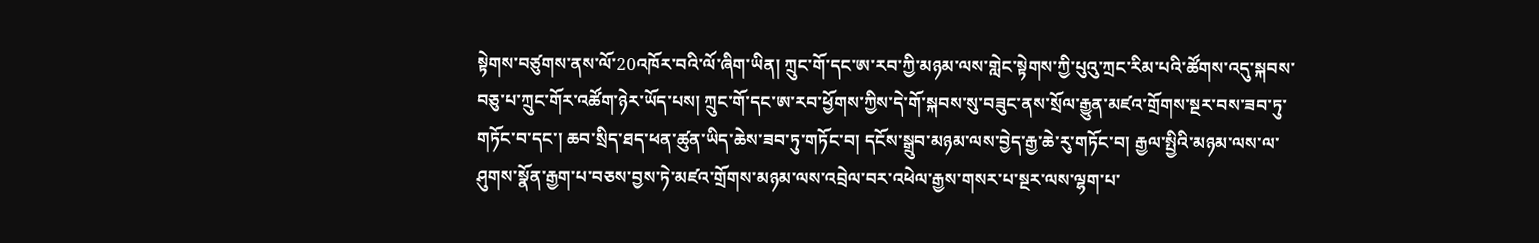སྟེགས་བཙུགས་ནས་ལོ་20འཁོར་བའི་ལོ་ཞིག་ཡིན། ཀྲུང་གོ་དང་ཨ་རབ་ཀྱི་མཉམ་ལས་གླེང་སྟེགས་ཀྱི་པུའུ་ཀྲང་རིམ་པའི་ཚོགས་འདུ་སྐབས་བཅུ་པ་ཀྲུང་གོར་འཚོག་ཉེར་ཡོད་པས། ཀྲུང་གོ་དང་ཨ་རབ་ཕྱོགས་ཀྱིས་དེ་གོ་སྐབས་སུ་བཟུང་ནས་སྲོལ་རྒྱུན་མཛའ་གྲོགས་སྔར་བས་ཟབ་ཏུ་གཏོང་བ་དང་། ཆབ་སྲིད་ཐད་ཕན་ཚུན་ཡིད་ཆེས་ཟབ་ཏུ་གཏོང་བ། དངོས་སྒྲུབ་མཉམ་ལས་བྱེད་རྒྱ་ཆེ་རུ་གཏོང་བ། རྒྱལ་སྤྱིའི་མཉམ་ལས་ལ་ཤུགས་སྣོན་རྒྱག་པ་བཅས་བྱས་ཏེ་མཛའ་གྲོགས་མཉམ་ལས་འབྲེལ་བར་འཕེལ་རྒྱས་གསར་པ་སྔར་ལས་ལྷག་པ་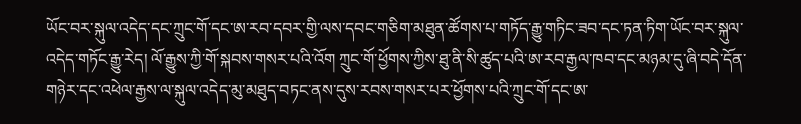ཡོང་བར་སྐུལ་འདེད་དང་ཀྲུང་གོ་དང་ཨ་རབ་དབར་གྱི་ལས་དབང་གཅིག་མཐུན་ཚོགས་པ་གཏོད་རྒྱུ་གཏིང་ཟབ་དང་ཏན་ཏིག་ཡོང་བར་སྐུལ་འདེད་གཏོང་རྒྱུ་རེད། ལོ་རྒྱུས་ཀྱི་གོ་སྐབས་གསར་པའི་འོག ཀྲུང་གོ་ཕྱོགས་ཀྱིས་ཐུ་ནི་སི་ཚུད་པའི་ཨ་རབ་རྒྱལ་ཁབ་དང་མཉམ་དུ་ཞི་བདེ་དོན་གཉེར་དང་འཕེལ་རྒྱས་ལ་སྐུལ་འདེད་མུ་མཐུད་བཏང་ནས་དུས་རབས་གསར་པར་ཕྱོགས་པའི་ཀྲུང་གོ་དང་ཨ་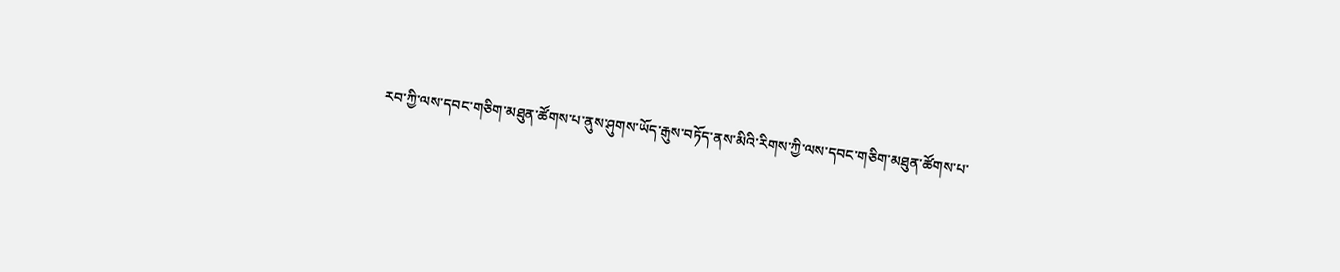རབ་ཀྱི་ལས་དབང་གཅིག་མཐུན་ཚོགས་པ་ནུས་ཤུགས་ཡོད་རྒུས་བཏོད་ནས་མིའི་རིགས་ཀྱི་ལས་དབང་གཅིག་མཐུན་ཚོགས་པ་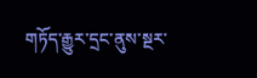གཏོད་རྒྱུར་དྲང་ནུས་སྔར་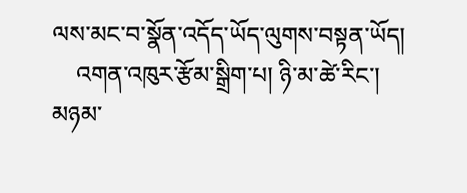ལས་མང་བ་སྣོན་འདོད་ཡོད་ལུགས་བསྟན་ཡོད།
    འགན་འཁུར་རྩོམ་སྒྲིག་པ། ཉི་མ་ཚེ་རིང་།
མཉམ་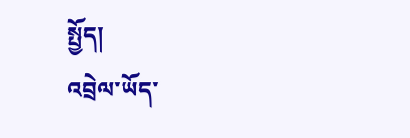སྤྱོད།
འབྲེལ་ཡོད་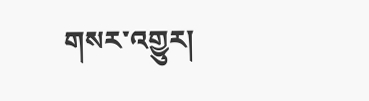གསར་འགྱུར།